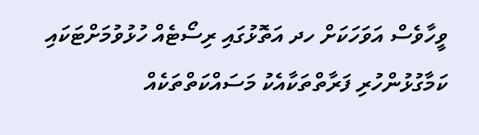ވީހާވެސް އަވަހަކަށް ހދ އަތޮޅުގައި ރިސޯޓެއް ހުޅުވުމަށްޓަކައި ކަމާގުޅުންހުރި ފަރާތްތަކާއެކު މަސައްކަތްތަކެއް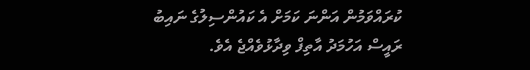ކުރައްވަމުން އަންނަ ކަމަށް އެ ކައުންސިލުގެ ނައިބު ރައީސް އަހުމަދު އާތިފް ވިދާޅުވެއްޖެ އެވެ.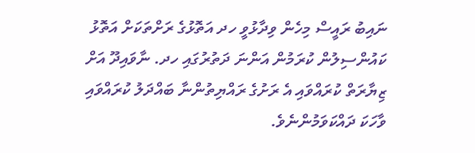ނައިބު ރައީސް މިހެން ވިދާޅުވީ ހދ އަތޮޅުގެ ރަށްތަކަށް އަތޮޅު ކައުންސިލުން ކުރަމުން އަންނަ ދަތުރުގައި ހދ. ނާވައިދޫ އަށް ޒިޔާރަތް ކުރައްވައި އެ ރަށުގެ ރައްޔިތުންނާ ބައްދަލު ކުރައްވައި ވާހަކަ ދައްކަވަމުންނެވެ.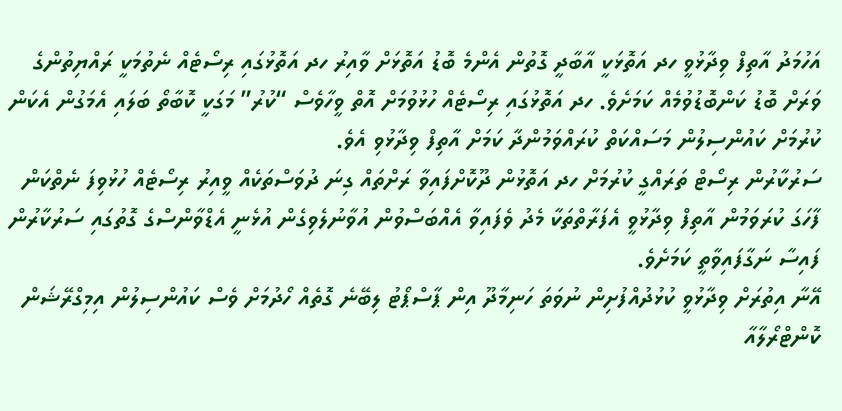އަހުމަދު އާތިފް ވިދާޅުވީ ހދ އަތޮޅަކީ އާބާދީ ގޮތުން އެންމެ ބޮޑު އަތޮޅަށް ވާއިރު ހދ އަތޮޅުގައި ރިސޯޓެއް ނެތުމަކީ ރައްޔިތުންގެ ވަރަށް ބޮޑު ކަންބޮޑުވުމެއް ކަމަށެވެ. ހދ އަތޮޅުގައި ރިސޯޓެއް ހުޅުވުމަށް އޮތް ވީހާވެސް “ކުރު” މަގަކީ ކޮބާތޯ ބަލައި އެމަގުން އެކަން ކުރުމަށް ކައުންސިލުން މަސައްކަތް ކުރައްވަމުންދާ ކަމަށް އާތިފް ވިދާޅުވި އެވެ.
ސަރުކާރުން ރިސޯޓް ތަރައްގީ ކުރުމަށް ހދ އަތޮޅުން ދޫކޮށްފައިވާ ރަށްތައް ގިނަ ދުވަސްތަކެއް ވީއިރު ރިސޯޓެއް ހުޅުވިފަ ނެތްކަން ފާހަގަ ކުރަވަމުން އާތިފް ވިދާޅުވީ އެފަރާތްތަކާ މެދު ވެފައިވާ އެއްބަސްވުން އުވާނުލެވިގެން އުޅެނީ އެޑްވާންސްގެ ގޮތުގައި ސަރުކާރުން ފައިސާ ނަގާފައިވާތީ ކަމަށެވެ.
އޭނާ އިތުރަށް ވިދާޅުވީ ކުޅުދުއްފުށިން ނުވަތަ ހަނިމާދޫ އިން ޕާސްޕޯޓު ލިބޭނެ ގޮތެއް ހޯދުމަށް ވެސް ކައުންސިލުން އިމިގްރޭޝަން ކޮންޓްރޯލާއާ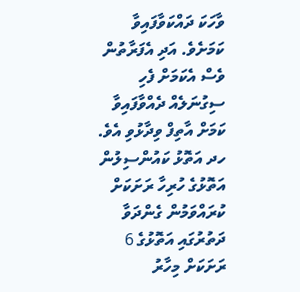ވާހަކަ ދައްކަވާފައިވާ ކަމަށެވެ. އަދި އެފަރާތުން ވެސް އެކަމަށް ފެހި ސިގުނަލެއް ދެއްވާފައިވާ ކަމަށް އާތިފް ވިދާޅުވި އެވެ.
ހދ އަތޮޅު ކައުންސިލުން އަތޮޅުގެ ހުރިހާ ރަށަކަށް ކުރައްވަމުން ގެންދަވާ ދަތުރުގައި އަތޮޅުގެ 6 ރަށަކަށް މިހާރު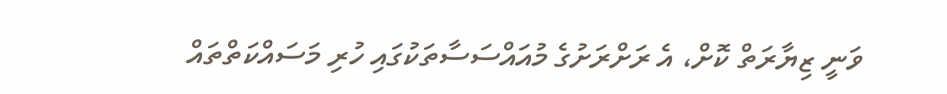ވަނީ ޒިޔާރަތް ކޮށް، އެ ރަށްރަށުގެ މުއައްސަސާތަކުގައި ހުރި މަސައްކަތްތައް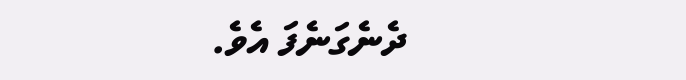ދެނެގަނެފަ އެވެ.